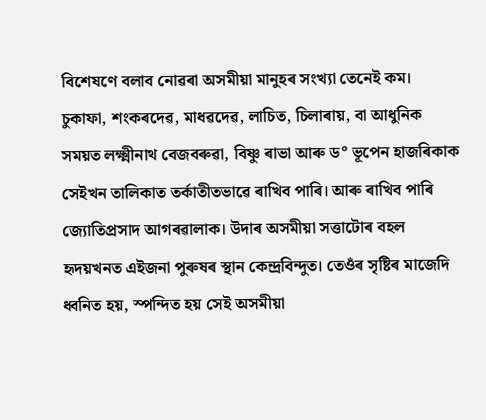বিশেষণে বলাব নোৱৰা অসমীয়া মানুহৰ সংখ্যা তেনেই কম। চুকাফা, শংকৰদেৱ, মাধৱদেৱ, লাচিত, চিলাৰায়, বা আধুনিক সময়ত লক্ষ্মীনাথ বেজবৰুৱা, বিষ্ণু ৰাভা আৰু ড° ভূপেন হাজৰিকাক সেইখন তালিকাত তর্কাতীতভাৱে ৰাখিব পাৰি। আৰু ৰাখিব পাৰি জ্যোতিপ্ৰসাদ আগৰৱালাক। উদাৰ অসমীয়া সত্তাটোৰ বহল হৃদয়খনত এইজনা পুৰুষৰ স্থান কেন্দ্রবিন্দুত। তেওঁৰ সৃষ্টিৰ মাজেদি ধ্বনিত হয়, স্পন্দিত হয় সেই অসমীয়া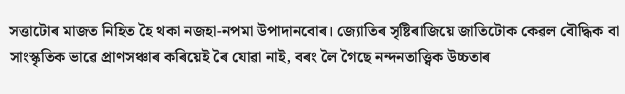সত্তাটোৰ মাজত নিহিত হৈ থকা নজহা-নপমা উপাদানবোৰ। জ্যোতিৰ সৃষ্টিৰাজিয়ে জাতিটোক কেৱল বৌদ্ধিক বা সাংস্কৃতিক ভাৱে প্রাণসঞ্চাৰ কৰিয়েই ৰৈ যোৱা নাই, বৰং লৈ গৈছে নন্দনতাত্ত্বিক উচ্চতাৰ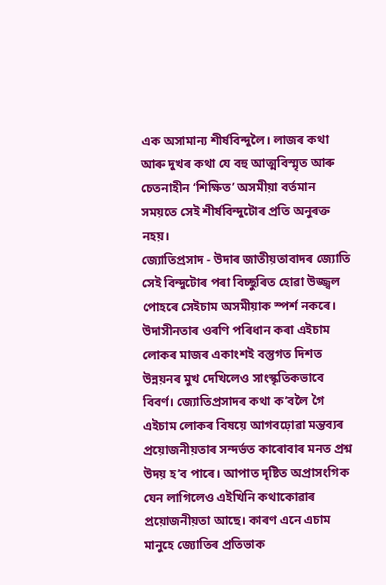এক অসামান্য শীর্ষবিন্দুলৈ। লাজৰ কথা আৰু দুখৰ কথা যে বহু আত্মবিস্মৃত আৰু চেতনাহীন ‘শিক্ষিত’ অসমীয়া বর্তমান সময়তে সেই শীর্ষবিন্দুটোৰ প্রতি অনুৰক্ত নহয়।
জ্যোতিপ্রসাদ - উদাৰ জাতীয়তাবাদৰ জ্যোতি
সেই বিন্দুটোৰ পৰা বিচ্ছুৰিত হোৱা উজ্জ্বল পোহৰে সেইচাম অসমীয়াক স্পর্শ নকৰে। উদাসীনতাৰ ওৰণি পৰিধান কৰা এইচাম লোকৰ মাজৰ একাংশই বস্তুগত দিশত উন্নয়নৰ মুখ দেখিলেও সাংস্কৃতিকভাবে বিবর্ণ। জ্যোতিপ্ৰসাদৰ কথা ক’বলৈ গৈ এইচাম লোকৰ বিষয়ে আগবঢ়োৱা মন্তব্যৰ প্রয়োজনীয়তাৰ সন্দৰ্ভত কাৰোবাৰ মনত প্রশ্ন উদয় হ’ব পাৰে। আপাত দৃষ্টিত অপ্রাসংগিক যেন লাগিলেও এইখিনি কথাকোৱাৰ প্ৰয়োজনীয়তা আছে। কাৰণ এনে এচাম মানুহে জ্যোতিৰ প্রতিভাক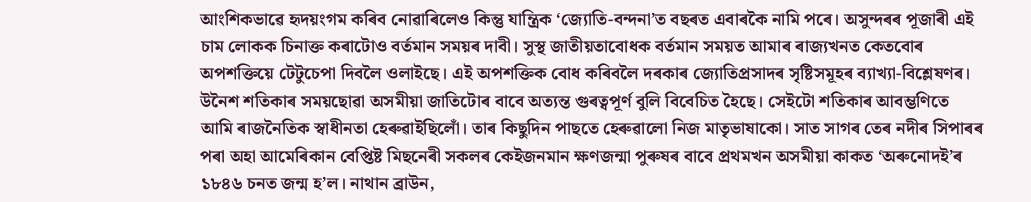আংশিকভাৱে হৃদয়ংগম কৰিব নোৱাৰিলেও কিন্তু যান্ত্রিক ‘জ্যোতি-বন্দনা’ত বছৰত এবাৰকৈ নামি পৰে। অসুন্দৰৰ পূজাৰী এই চাম লোকক চিনাক্ত কৰাটোও বর্তমান সময়ৰ দাবী। সুস্থ জাতীয়তাবোধক বর্তমান সময়ত আমাৰ ৰাজ্যখনত কেতবোৰ অপশক্তিয়ে টেটুচেপা দিবলৈ ওলাইছে। এই অপশক্তিক বোধ কৰিবলৈ দৰকাৰ জ্যোতিপ্ৰসাদৰ সৃষ্টিসমূহৰ ব্যাখ্যা-বিশ্লেষণৰ। উনৈশ শতিকাৰ সময়ছোৱা অসমীয়া জাতিটোৰ বাবে অত্যন্ত গুৰত্বপূর্ণ বুলি বিবেচিত হৈছে। সেইটো শতিকাৰ আবম্ভণিতে আমি ৰাজনৈতিক স্বাধীনতা হেৰুৱাইছিলোঁ। তাৰ কিছুদিন পাছতে হেৰুৱালো নিজ মাতৃভাষাকো। সাত সাগৰ তেৰ নদীৰ সিপাৰৰ পৰা অহা আমেৰিকান বেপ্তিষ্ট মিছনেৰী সকলৰ কেইজনমান ক্ষণজন্মা পুৰুষৰ বাবে প্ৰথমখন অসমীয়া কাকত ‘অৰুনোদই’ৰ ১৮৪৬ চনত জন্ম হ’ল। নাথান ব্রাউন,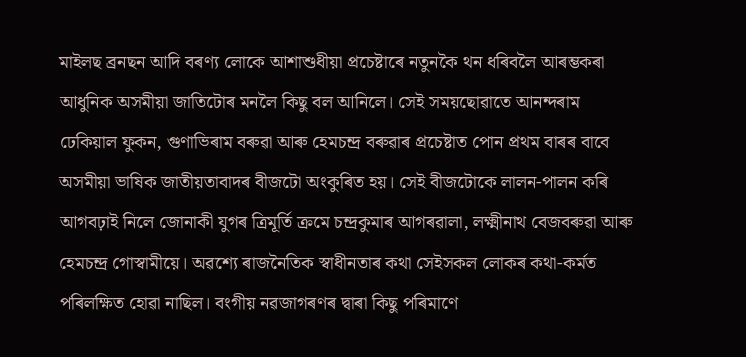মাইলছ ব্রনছন আদি বৰণ্য লোকে আশাশুধীয়া প্রচেষ্টাৰে নতুনকৈ থন ধৰিবলৈ আৰম্ভকৰা আধুনিক অসমীয়া জাতিটোৰ মনলৈ কিছু বল আনিলে। সেই সময়ছোৱাতে আনন্দৰাম ঢেকিয়াল ফুকন, গুণাভিৰাম বৰুৱা আৰু হেমচন্দ্ৰ বৰুৱাৰ প্ৰচেষ্টাত পোন প্ৰথম বাৰৰ বাবে অসমীয়া ভাষিক জাতীয়তাবাদৰ বীজটো অংকুৰিত হয়। সেই বীজটোকে লালন-পালন কৰি আগবঢ়াই নিলে জোনাকী যুগৰ ত্রিমূর্তি ক্রমে চন্দ্ৰকুমাৰ আগৰৱালা, লক্ষ্মীনাথ বেজবৰুৱা আৰু হেমচন্দ্র গোস্বামীয়ে। অৱশ্যে ৰাজনৈতিক স্বাধীনতাৰ কথা সেইসকল লোকৰ কথা-কৰ্মত পৰিলক্ষিত হোৱা নাছিল। বংগীয় নৱজাগৰণৰ দ্বাৰা কিছু পৰিমাণে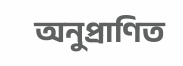অনুপ্রাণিত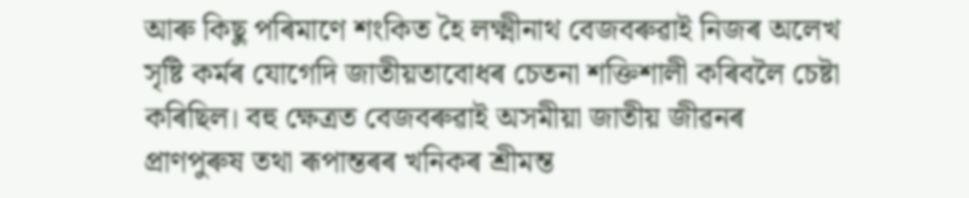আৰু কিছু পৰিমাণে শংকিত হৈ লক্ষ্মীনাথ বেজবৰুৱাই নিজৰ অলেখ সৃষ্টি কৰ্মৰ যোগেদি জাতীয়তাবোধৰ চেতনা শক্তিশালী কৰিবলৈ চেষ্টা কৰিছিল। বহু ক্ষেত্রত বেজবৰুৱাই অসমীয়া জাতীয় জীৱনৰ প্ৰাণপুৰুষ তথা ৰূপান্তৰৰ খনিকৰ শ্ৰীমন্ত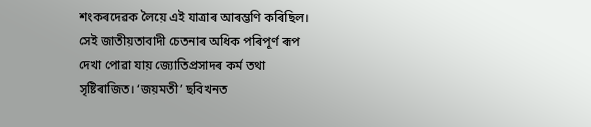শংকৰদেৱক লৈয়ে এই যাত্ৰাৰ আৰম্ভণি কৰিছিল। সেই জাতীয়তাবাদী চেতনাৰ অধিক পৰিপূৰ্ণ ৰূপ দেখা পোৱা যায় জ্যোতিপ্ৰসাদৰ কৰ্ম তথা সৃষ্টিৰাজিত। ‘জয়মতী’ ছবিখনত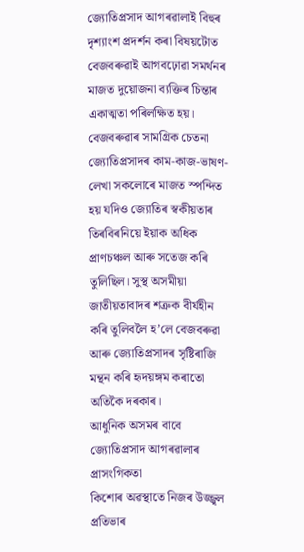জ্যোতিপ্ৰসাদ আগৰৱালাই বিহুৰ দৃশ্যাংশ প্ৰদৰ্শন কৰা বিষয়টোত বেজবৰুৱাই আগবঢ়োৱা সমর্থনৰ মাজত দুয়োজনা ব্যক্তিৰ চিন্তাৰ একাত্মতা পৰিলক্ষিত হয়। বেজবৰুৱাৰ সামগ্রিক চেতনা জ্যোতিপ্ৰসাদৰ কাম-কাজ-ভাষণ-লেখা সকলোৰে মাজত স্পন্দিত হয় যদিও জ্যোতিৰ স্বকীয়তাৰ তিৰবিৰনিয়ে ইয়াক অধিক প্রাণচঞ্চল আৰু সতেজ কৰি তুলিছিল। সুস্থ অসমীয়া জাতীয়তাবাদৰ শত্রুক বীর্যহীন কৰি তুলিবলৈ হ’লে বেজবৰুৱা আৰু জ্যোতিপ্ৰসাদৰ সৃষ্টিৰাজি মন্থন কৰি হৃদয়ঙ্গম কৰাতো অতিকৈ দৰকাৰ।
আধুনিক অসমৰ বাবে জ্যোতিপ্ৰসাদ আগৰৱালাৰ প্ৰাসংগিকতা
কিশোৰ অৱস্থাতে নিজৰ উজ্জ্বল প্রতিভাৰ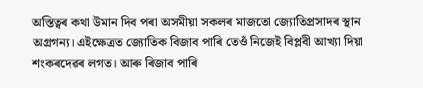অস্তিত্বৰ কথা উমান দিব পৰা অসমীয়া সকলৰ মাজতো জ্যোতিপ্রসাদৰ স্থান অগ্রগন্য। এইক্ষেত্রত জ্যোতিক বিজাব পাৰি তেওঁ নিজেই বিপ্লবী আখ্যা দিয়া শংকৰদেৱৰ লগত। আৰু ৰিজাব পাৰি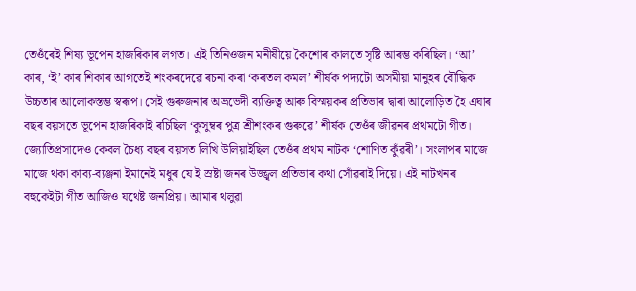তেওঁৰেই শিষ্য ভূপেন হাজৰিকাৰ লগত। এই তিনিওজন মনীষীয়ে কৈশোৰ কালতে সৃষ্টি আৰম্ভ কৰিছিল। ‘আ’ কাৰ, ‘ই’ কাৰ শিকাৰ আগতেই শংকৰদেৱে ৰচনা কৰা ‘কৰতল কমল’ শীর্ষক পদ্যটো অসমীয়া মানুহৰ বৌদ্ধিক উচ্চতাৰ আলোকস্তম্ভ স্বৰূপ। সেই গুৰুজনাৰ অভ্রভেদী ব্যক্তিত্ব আৰু বিস্ময়কৰ প্ৰতিভাৰ দ্বাৰা আলোড়িত হৈ এঘাৰ বছৰ বয়সতে ভূপেন হাজৰিকাই ৰচিছিল ‘কুসুম্বৰ পুত্ৰ শ্রীশংকৰ গুৰুৱে’ শীর্ষক তেওঁৰ জীৱনৰ প্ৰথমটো গীত। জ্যোতিপ্রসাদেও কেবল চৈধ্য বছৰ বয়সত লিখি উলিয়াইছিল তেওঁৰ প্ৰথম নাটক ‘শোণিত কুঁৱৰী’। সংলাপৰ মাজে মাজে থকা কাব্য-ব্যঞ্জনা ইমানেই মধুৰ যে ই স্রষ্টা জনৰ উজ্জ্বল প্ৰতিভাৰ কথা সোঁৱৰাই দিয়ে। এই নাটখনৰ বহুকেইটা গীত আজিও যথেষ্ট জনপ্রিয়। আমাৰ থলুৱা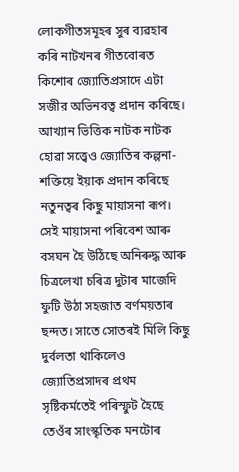লোকগীতসমূহৰ সুৰ ব্যৱহাৰ কৰি নাটখনৰ গীতবোৰত কিশোৰ জ্যোতিপ্রসাদে এটা সজীর অভিনবত্ব প্রদান কৰিছে। আখ্যান ভিত্তিক নাটক নাটক হোৱা সত্ত্বেও জ্যোতিৰ কল্পনা-শক্তিয়ে ইয়াক প্রদান কৰিছে নতুনত্বৰ কিছু মায়াসনা ৰূপ। সেই মায়াসনা পৰিবেশ আৰু বসঘন হৈ উঠিছে অনিৰুদ্ধ আৰু চিত্ৰলেখা চৰিত্ৰ দুটাৰ মাজেদি ফুটি উঠা সহজাত বর্ণময়তাৰ ছন্দত। সাতে সোতৰই মিলি কিছু দুর্বলতা থাকিলেও জ্যোতিপ্ৰসাদৰ প্ৰথম সৃষ্টিকৰ্মতেই পৰিস্ফুট হৈছে তেওঁৰ সাংস্কৃতিক মনটোৰ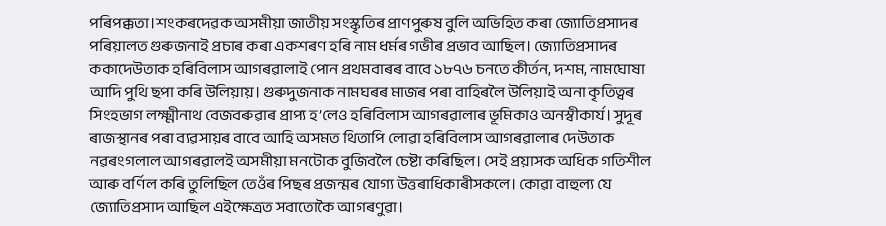পৰিপক্কতা।শংকৰদেৱক অসমীয়া জাতীয় সংস্কৃতিৰ প্ৰাণপুৰুষ বুলি অভিহিত কৰা জ্যোতিপ্ৰসাদৰ পৰিয়ালত গুৰুজনাই প্ৰচাৰ কৰা একশৰণ হৰি নাম ধৰ্মৰ গভীৰ প্রভাব আছিল। জ্যোতিপ্ৰসাদৰ ককাদেউতাক হৰিবিলাস আগৰৱালাই পোন প্ৰথমবাৰৰ বাবে ১৮৭৬ চনতে কীর্তন, দশম, নামঘোষা আদি পুথি ছপা কৰি উলিয়ায়। গুৰুদুজনাক নামঘৰৰ মাজৰ পৰা বাহিৰলৈ উলিয়াই অনা কৃতিত্বৰ সিংহভাগ লক্ষ্মীনাথ বেজবৰুৱাৰ প্ৰাপ্য হ’লেও হৰিবিলাস আগৰৱালাৰ ভূমিকাও অনস্বীকার্য। সুদূৰ ৰাজস্থানৰ পৰা ব্যৱসায়ৰ বাবে আহি অসমত থিতাপি লোৱা হৰিবিলাস আগৰৱালাৰ দেউতাক নৱৰংগলাল আগৰৱালই অসমীয়া মনটোক বুজিবলৈ চেষ্টা কৰিছিল। সেই প্রয়াসক অধিক গতিশীল আৰু বর্ণিল কৰি তুলিছিল তেওঁৰ পিছৰ প্ৰজন্মৰ যোগ্য উত্তৰাধিকাৰীসকলে। কোৱা বাহুল্য যে জ্যোতিপ্রসাদ আছিল এইক্ষেত্রত সবাতোকৈ আগৰণুৱা।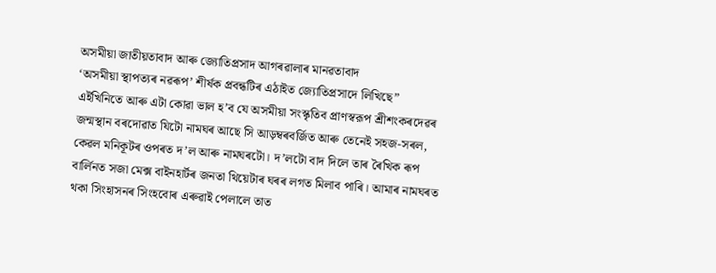অসমীয়া জাতীয়তাবাদ আৰু জ্যোতিপ্ৰসাদ আগৰৱালাৰ মানৱতাবাদ
‘অসমীয়া স্থাপত্যৰ নৱৰূপ’ শীর্ষক প্রবন্ধটিৰ এঠাইত জ্যোতিপ্রসাদে লিখিছে” এইখিনিতে আৰু এটা কোৱা ভাল হ’ব যে অসমীয়া সংস্কৃতিব প্রাণস্বরূপ শ্ৰীশংকৰদেৱৰ জন্মস্থান বৰদোৱাত যিটো নামঘৰ আছে সি আড়ম্বৰবৰ্জিত আৰু তেনেই সহজ-সৰল, কেৱল মনিকূটৰ ওপৰত দ’ল আৰু নামঘৰটো। দ’লটো বাদ দিলে তাৰ ৰৈখিক ৰূপ বার্লিনত সজা মেক্স বাইনহার্টৰ জনতা থিয়েটাৰ ঘৰৰ লগত মিলাব পাৰি। আমাৰ নামঘৰত থকা সিংহাসনৰ সিংহবোৰ এৰুৱাই পেলালে তাত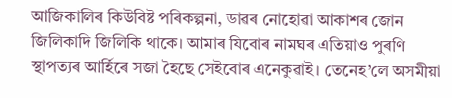আজিকালিৰ কিউবিষ্ট পৰিকল্পনা, ডাৱৰ নোহোৱা আকাশৰ জোন জিলিকাদি জিলিকি থাকে। আমাৰ যিবোৰ নামঘৰ এতিয়াও পুৰণি স্থাপত্যৰ আৰ্হিৰে সজা হৈছে সেইবোৰ এনেকুৱাই। তেনেহ’লে অসমীয়া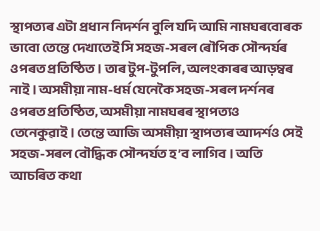স্থাপত্যৰ এটা প্রধান নিদর্শন বুলি যদি আমি নামঘৰবোৰক ভাবো তেন্তে দেখাতেই সি সহজ-সৰল ৰৌপিক সৌন্দৰ্যৰ ওপৰত প্ৰতিষ্ঠিত। তাৰ টুপ-টুপলি, অলংকাৰৰ আড়ম্বৰ নাই। অসমীয়া নাম-ধর্ম যেনেকৈ সহজ-সৰল দৰ্শনৰ ওপৰত প্ৰতিষ্ঠিত, অসমীয়া নামঘৰৰ স্থাপত্যও তেনেকুৱাই। তেন্তে আজি অসমীয়া স্থাপত্যৰ আদর্শও সেই সহজ-সৰল বৌদ্ধিক সৌন্দর্যত হ’ব লাগিব। অতি আচৰিত কথা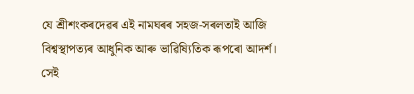যে শ্ৰীশংকৰদেৱৰ এই নামঘৰৰ সহজ-সৰলতাই আজি বিশ্বস্থাপত্যৰ আধুনিক আৰু ভাৱিষ্যিতিক ৰূপৰো আদর্শ। সেই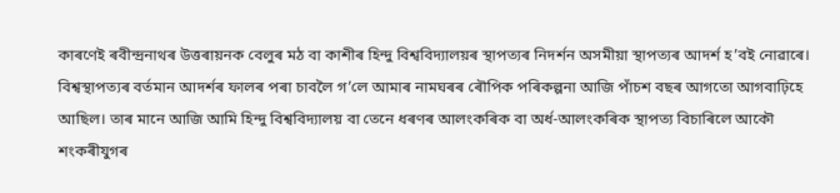কাৰণেই ৰবীন্দ্ৰনাথৰ উত্তৰায়নক বেলুৰ মঠ বা কাশীৰ হিন্দু বিশ্ববিদ্যালয়ৰ স্থাপত্যৰ নিদৰ্শন অসমীয়া স্থাপত্যৰ আদর্শ হ’বই নোৱাৰে। বিশ্বস্থাপত্যৰ বৰ্তমান আদৰ্শৰ ফালৰ পৰা চাবলৈ গ’লে আমাৰ নামঘৰৰ ৰৌপিক পৰিকল্পনা আজি পাঁচশ বছৰ আগতো আগবাঢ়িহে আছিল। তাৰ মানে আজি আমি হিন্দু বিশ্ববিদ্যালয় বা তেনে ধৰণৰ আলংকৰিক বা অর্ধ-আলংকৰিক স্থাপত্য বিচাৰিলে আকৌ শংকৰীযুগৰ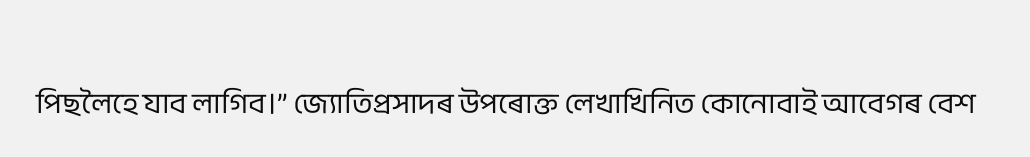পিছলৈহে যাব লাগিব।” জ্যোতিপ্ৰসাদৰ উপৰোক্ত লেখাখিনিত কোনোবাই আবেগৰ বেশ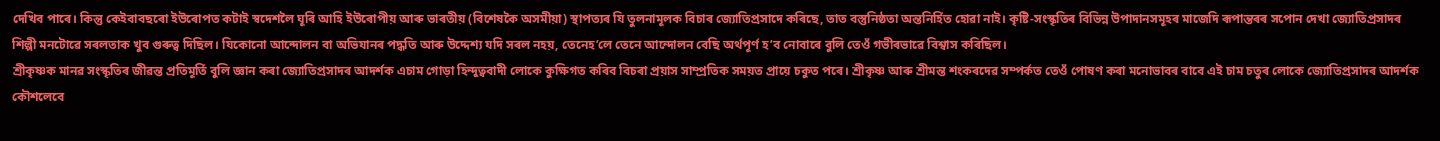দেখিব পাৰে। কিন্তু কেইবাবছৰো ইউৰোপত কটাই স্বদেশলৈ ঘূৰি আহি ইউৰোপীয় আৰু ভাৰতীয় (বিশেষকৈ অসমীয়া) স্থাপত্যৰ যি তুলনামূলক বিচাৰ জ্যোতিপ্রসাদে কৰিছে, তাত বস্তুনিষ্ঠতা অন্তনির্হিত হোৱা নাই। কৃষ্টি-সংস্কৃতিৰ বিভিন্ন উপাদানসমূহৰ মাজেদি ৰূপান্তৰৰ সপোন দেখা জ্যোতিপ্ৰসাদৰ শিল্পী মনটোৱে সৰলতাক খুব গুৰুত্ব দিছিল। যিকোনো আন্দোলন বা অভিযানৰ পদ্ধতি আৰু উদ্দেশ্য যদি সৰল নহয়, তেনেহ’লে তেনে আন্দোলন বেছি অর্থপূর্ণ হ’ব নোবাৰে বুলি তেওঁ গভীৰভাৱে বিশ্বাস কৰিছিল।
শ্রীকৃষ্ণক মানৱ সংস্কৃতিৰ জীৱন্ত প্রতিমূর্তি বুলি জ্ঞান কৰা জ্যোতিপ্ৰসাদৰ আদর্শক এচাম গোড়া হিন্দুত্ববাদী লোকে কুক্ষিগত কৰিব বিচৰা প্ৰয়াস সাম্প্রতিক সময়ত প্রায়ে চকুত পৰে। শ্রীকৃষ্ণ আৰু শ্রীমন্ত শংকৰদেৱ সম্পৰ্কত তেওঁ পোষণ কৰা মনোভাবৰ বাবে এই চাম চতুৰ লোকে জ্যোতিপ্ৰসাদৰ আদৰ্শক কৌশলেবে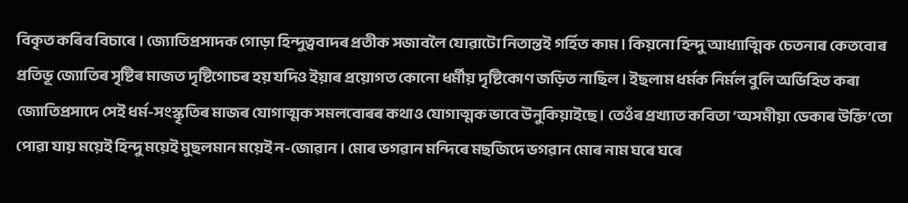বিকৃত কৰিব বিচাৰে। জ্যোতিপ্রসাদক গোড়া হিন্দুত্ববাদৰ প্রতীক সজাবলৈ যোৱাটো নিতান্তই গর্হিত কাম। কিয়নো হিন্দু আধ্যাত্মিক চেতনাৰ কেতবোৰ প্রতিভূ জ্যোতিৰ সৃষ্টিৰ মাজত দৃষ্টিগোচৰ হয় যদিও ইয়াৰ প্ৰয়োগত কোনো ধর্মীয় দৃষ্টিকোণ জড়িত নাছিল। ইছলাম ধর্মক নির্মল বুলি অভিহিত কৰা জ্যোতিপ্রসাদে সেই ধর্ম-সংস্কৃতিৰ মাজৰ যোগাত্মক সমলবোৰৰ কথাও যোগাত্মক ভাবে উনুকিয়াইছে। তেওঁৰ প্ৰখ্যাত কবিতা ‘অসমীয়া ডেকাৰ উক্তি’তো পোৱা যায় ময়েই হিন্দু ময়েই মুছলমান ময়েই ন-জোৱান। মোৰ ভগৱান মন্দিৰে মছজিদে ভগৱান মোৰ নাম ঘৰে ঘৰে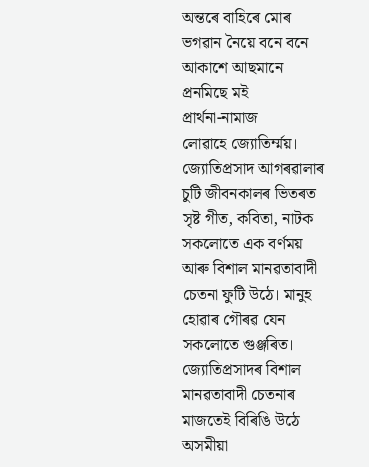অন্তৰে বাহিৰে মোৰ ভগৱান নৈয়ে বনে বনে আকাশে আছমানে
প্রনমিছে মই
প্রার্থনা-নামাজ
লোৱাহে জ্যোতির্ম্ময়।
জ্যোতিপ্ৰসাদ আগৰৱালাৰ চুটি জীবনকালৰ ভিতৰত সৃষ্ট গীত, কবিতা, নাটক সকলোতে এক বর্ণময় আৰু বিশাল মানৱতাবাদী চেতনা ফুটি উঠে। মানুহ হোৱাৰ গৌৰৱ যেন সকলোতে গুঞ্জৰিত। জ্যোতিপ্ৰসাদৰ বিশাল মানৱতাবাদী চেতনাৰ মাজতেই বিৰিঙি উঠে অসমীয়া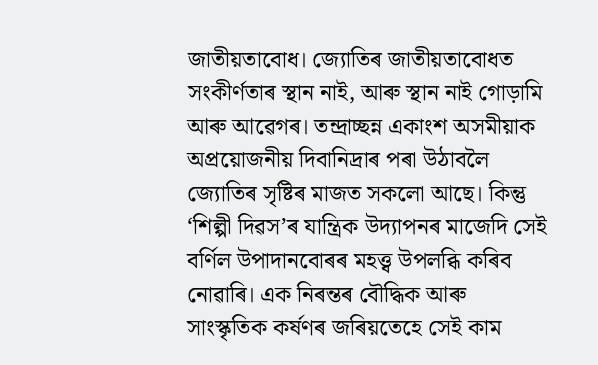জাতীয়তাবোধ। জ্যোতিৰ জাতীয়তাবোধত সংকীর্ণতাৰ স্থান নাই, আৰু স্থান নাই গোড়ামি আৰু আৱেগৰ। তন্দ্রাচ্ছন্ন একাংশ অসমীয়াক অপ্রয়োজনীয় দিবানিদ্ৰাৰ পৰা উঠাবলৈ জ্যোতিৰ সৃষ্টিৰ মাজত সকলো আছে। কিন্তু ‘শিল্পী দিৱস’ৰ যান্ত্রিক উদ্যাপনৰ মাজেদি সেই বর্ণিল উপাদানবোৰৰ মহত্ত্ব উপলব্ধি কৰিব নোৱাৰি। এক নিৰন্তৰ বৌদ্ধিক আৰু সাংস্কৃতিক কৰ্ষণৰ জৰিয়তেহে সেই কাম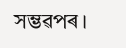সম্ভৱপৰ।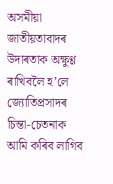অসমীয়া জাতীয়তাবাদৰ উদাৰতাক অক্ষুণ্ণ ৰাখিবলৈ হ’লে জ্যোতিপ্ৰসাদৰ চিন্তা-চেতনাক আমি কৰিব লাগিব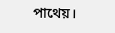পাথেয়।